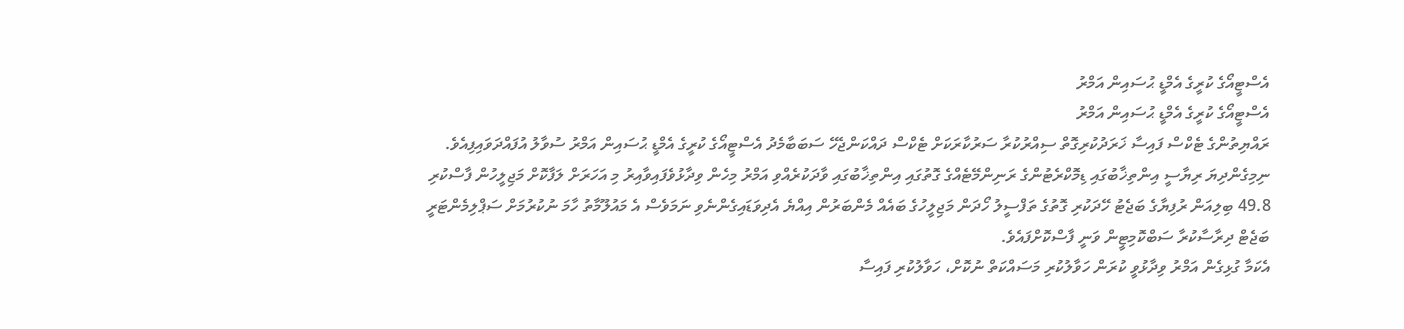އެސްޓީއޯގެ ކުރީގެ އެމްޑީ ޙުސައިން އަމްރު
އެސްޓީއޯގެ ކުރީގެ އެމްޑީ ޙުސައިން އަމްރު
ރައްޔިތުންގެ ޓެކްސް ފައިސާ ޚަރަދުކުރިގޮތް ސިއްރުކުރާ ސަރުކާރަކަށް ޓެކްސް ދައްކަންޖެހޭ ސަބަބާމެދު އެސްޓީއޯގެ ކުރީގެ އެމްޑީ ޙުސައިން އަމްރު ސުވާލު އުފައްދަވައިފިއެވެ.
ނިމިގެންދިޔަ ރިޔާސީ އިންތިޚާބުގައި ޑިމޮކްރެޓުންގެ ރަނިންމޭޓެއްގެ ގޮތުގައި އިންތިޚާބުގައި ވާދަކުރެއްވި އަމްރު މިހެން ވިދާޅުވެފައިވާއިރު މި އަހަރަށް ލަފާކޮށް މަޖިލީހުން ފާސްކުރި 49.8 ބިލިއަން ރުފިޔާގެ ބަޖެޓު ހޭދަކުރި ގޮތުގެ ތަފްސީލު ހޯދަން މަޖިލީހުގެ ބައެއް މެންބަރުން އިއްޔެ އެދިވަޑައިގެންނެވި ނަމަވެސް އެ މައުލޫމާތު ހާމަ ނުކުރުމަށް ސަޕްލިމެންޓަރީ ބަޖެޓް ދިރާސާކުރާ ސަބްކޮމިޓީން ވަނީ ފާސްކޮށްފައެވެ.
އެކަމާ ގުޅިގެން އަމްރު ވިދާޅުވީ ކުރަން ހަވާލުކުރި މަސައްކަތް ނުކޮށް، ހަވާލުކުރި ފައިސާ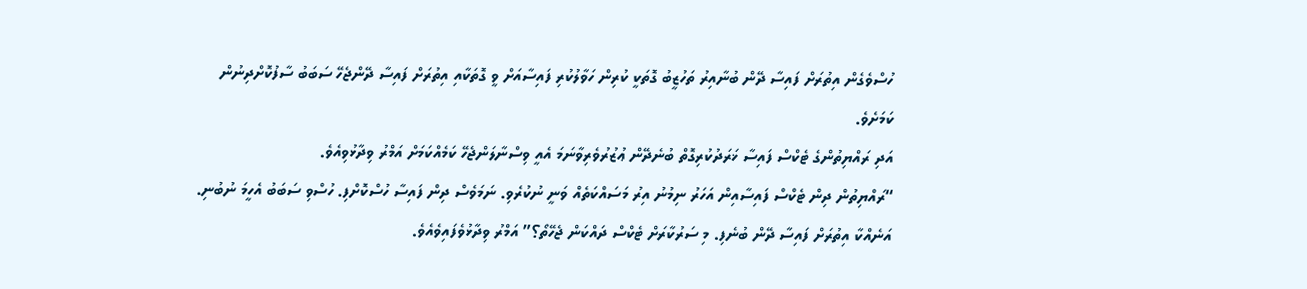ހުސްވެގެން އިތުރަށް ފައިސާ ދޭން ބުނާއިރު ތަހުޒީބު ގޮތަކީ ކުރިން ހަވާލުކުރި ފައިސާއަށް ވީ ގޮތަކާއި އިތުރަށް ފައިސާ ދޭންޖެހޭ ސަބަބު ސާފުކޮށްދިނުން ކަމަށެވެ.
އަދި ރައްޔިތުންގެ ޓެކްސް ފައިސާ ޚަރަދުކުރިގޮތް ބުނެދޭން ޢުޒުރުވެރިވާނަމަ އެއީ ވިސްނާލަންޖެހޭ ކަމެއްކަމަށް އަމްރު ވިދާޅުވިއެވެ.
“ރައްޔިތުން ދިން ޓެކްސް ފައިސާއިން އަހަރު ނިމުނު އިރު މަސައްކަތެއް ވަނީ ނުކުރެވި. ނަމަވެސް ދިން ފައިސާ ހުސްކޮށްފި. ހުސްވި ސަބަބު އެހީމަ ނުބުނި. އަނެއްކާ އިތުރަށް ފައިސާ ދޭން ބުނެފި. މި ސަރުކާރަށް ޓެކްސް ދައްކަން ޖެހޭތޯ؟” އަމްރު ވިދާޅުވެފައިވެއެވެ.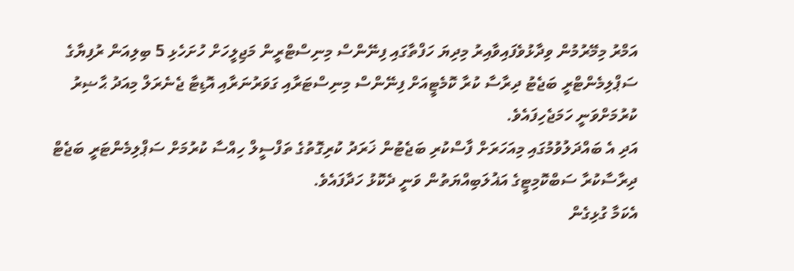އަމްރު މިމޭރުމުން ވިދާޅުވެފައިވާއިރު މިދިޔަ ހަފްތާގައި ފިނޭންސް މިނިސްޓްރީން މަޖިލީހަށް ހުށަހެޅި 5 ބިލިއަން ރުފިޔާގެ ސަޕްލިމެންޓްރީ ބަޖެޓު ދިރާސާ ކުރާ ކޮމެޓީއަށް ފިނޭންސް މިނިސްޓަރާއި ގަވަރުނަރާއި އޮޑިޓާ ޖެނެރަލް މިއަދު ޙާޟިރު ކުރުމަށްވަނީ ހަމަޖެހިފައެވެ.
އަދި އެ ބައްދަލުވުމުގައި މިއަހަރަށް ފާސްކުރި ބަޖެޓުން ޚަރަދު ކުރިގޮތުގެ ތަފްސީލް ހިއްސާ ކުރުމަށް ސަޕްލިމެންޓަރީ ބަޖެޓް ދިރާސާކުރާ ސަބްކޮމިޓީގެ އަޣުލަބިއްޔަތުން ވަނީ ދެކޮޅު ހަދާފައެވެ.
އެކަމާ ގުޅިގެން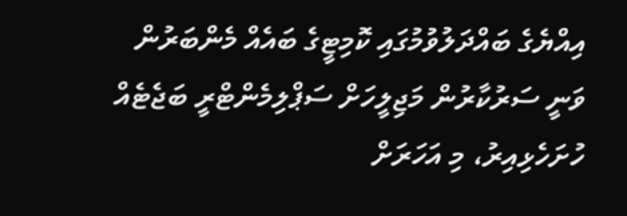އިއްޔެގެ ބައްދަލުވުމުގައި ކޮމިޓީގެ ބައެއް މެންބަރުން ވަނީ ސަރުކާރުން މަޖިލީހަށް ސަޕްލިމެންޓްރީ ބަޖެޓެއް ހުށަހެޅިއިރު، މި އަހަރަށް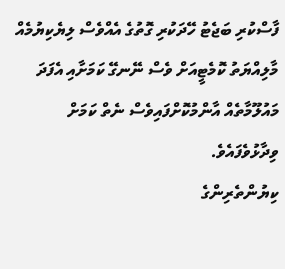ފާސްކުރި ބަޖެޓު ހޭދަކުރި ގޮތުގެ އެއްވެސް ލިޔެކިޔުމެއް މާލިއްޔަތު ކޮމެޓީއަށް ވެސް ނޭނގޭ ކަމަށާއި އެފަދަ މައުލޫމާތެއް އާންމުކޮށްފައިވެސް ނެތް ކަމަށް ވިދާޅުވެފައެވެ.
ކިޔުންތެރިންގެ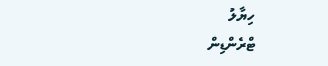ހިޔާލު
ޓްރެންޑިން